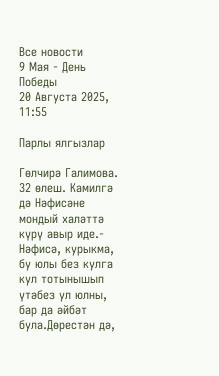Все новости
9 Мая - День Победы
20 Августа 2025, 11:55

Парлы ялгызлар

Гөлчирә Галимова. 32 өлеш. Камилгә дә Нәфисәне мондый халәттә күрү авыр иде.- Нәфисә, курыкма, бу юлы без кулга кул тотынышып үтәбез ул юлны, бар да әйбәт була.Дөрестән дә,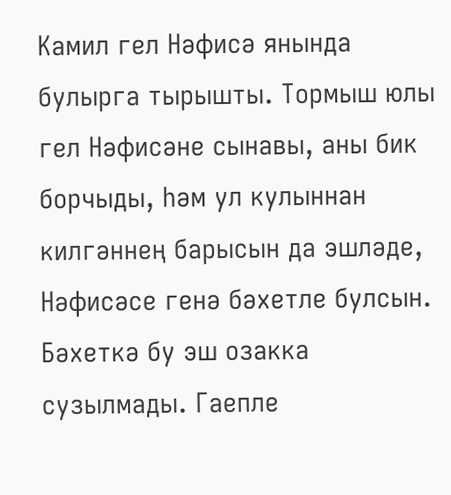Камил гел Нәфисә янында булырга тырышты. Тормыш юлы гел Нәфисәне сынавы, аны бик борчыды, һәм ул кулыннан килгәннең барысын да эшләде, Нәфисәсе генә бәхетле булсын. Бәхеткә бу эш озакка сузылмады. Гаепле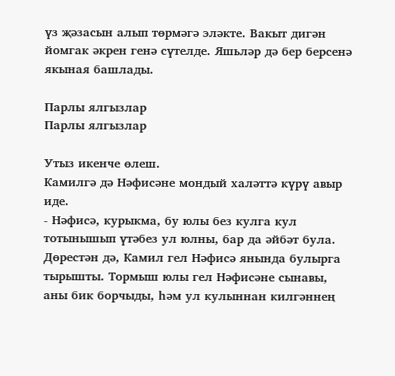үз җәзасын алып төрмәгә эләкте. Вакыт дигән йомгак әкрен генә сүтелде. Яшьләр дә бер берсенә якыная башлады.

Парлы ялгызлар
Парлы ялгызлар

Утыз икенче өлеш.
Камилгә дә Нәфисәне мондый халәттә күрү авыр иде.
- Нәфисә, курыкма, бу юлы без кулга кул тотынышып үтәбез ул юлны, бар да әйбәт була.
Дөрестән дә, Камил гел Нәфисә янында булырга тырышты. Тормыш юлы гел Нәфисәне сынавы, аны бик борчыды, һәм ул кулыннан килгәннең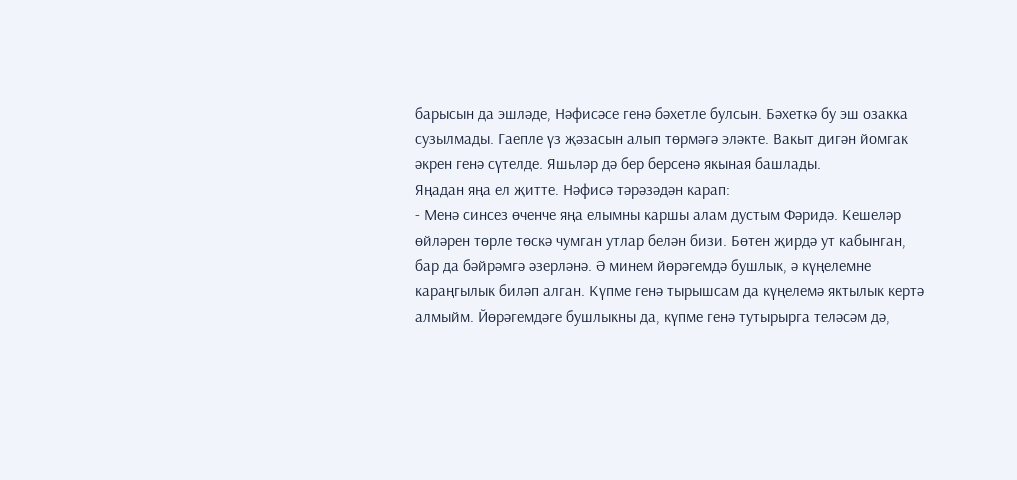барысын да эшләде, Нәфисәсе генә бәхетле булсын. Бәхеткә бу эш озакка сузылмады. Гаепле үз җәзасын алып төрмәгә эләкте. Вакыт дигән йомгак әкрен генә сүтелде. Яшьләр дә бер берсенә якыная башлады.
Яңадан яңа ел җитте. Нәфисә тәрәзәдән карап:
- Менә синсез өченче яңа елымны каршы алам дустым Фәридә. Кешеләр өйләрен төрле төскә чумган утлар белән бизи. Бөтен җирдә ут кабынган, бар да бәйрәмгә әзерләнә. Ә минем йөрәгемдә бушлык, ә күңелемне караңгылык биләп алган. Күпме генә тырышсам да күңелемә яктылык кертә алмыйм. Йөрәгемдәге бушлыкны да, күпме генә тутырырга теләсәм дә,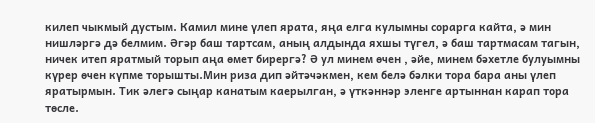килеп чыкмый дустым. Камил мине үлеп ярата, яңа елга кулымны сорарга кайта, ә мин нишләргә дә белмим. Әгәр баш тартсам, аның алдында яхшы түгел, ә баш тартмасам тагын, ничек итеп яратмый торып аңа өмет бирергә? Ә ул минем өчен , әйе, минем бәхетле булуымны күрер өчен күпме торышты.Мин риза дип әйтәчәкмен, кем белә бәлки тора бара аны үлеп яратырмын. Тик әлегә сыңар канатым каерылган, ә үткәннәр эленге артыннан карап тора төсле.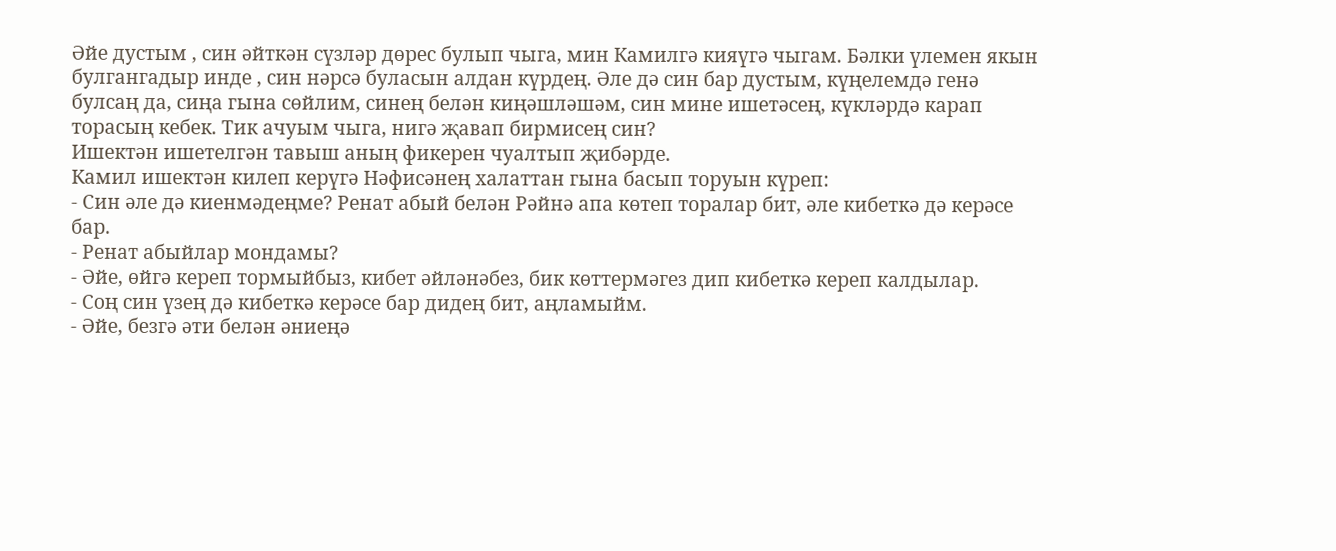Әйе дустым , син әйткән сүзләр дөрес булып чыга, мин Камилгә кияүгә чыгам. Бәлки үлемен якын булгангадыр инде , син нәрсә буласын алдан күрдең. Әле дә син бар дустым, күңелемдә генә булсаң да, сиңа гына сөйлим, синең белән киңәшләшәм, син мине ишетәсең, күкләрдә карап торасың кебек. Тик ачуым чыга, нигә җавап бирмисең син?
Ишектән ишетелгән тавыш аның фикерен чуалтып җибәрде.
Камил ишектән килеп керүгә Нәфисәнең халаттан гына басып торуын күреп:
- Син әле дә киенмәдеңме? Ренат абый белән Рәйнә апа көтеп торалар бит, әле кибеткә дә керәсе бар.
- Ренат абыйлар мондамы?
- Әйе, өйгә кереп тормыйбыз, кибет әйләнәбез, бик көттермәгез дип кибеткә кереп калдылар.
- Соң син үзең дә кибеткә керәсе бар дидең бит, аңламыйм.
- Әйе, безгә әти белән әниеңә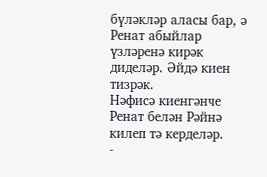бүләкләр аласы бар, ә Ренат абыйлар үзләренә кирәк диделәр. Әйдә киен тизрәк.
Нәфисә киенгәнче Ренат белән Рәйнә килеп тә керделәр.
-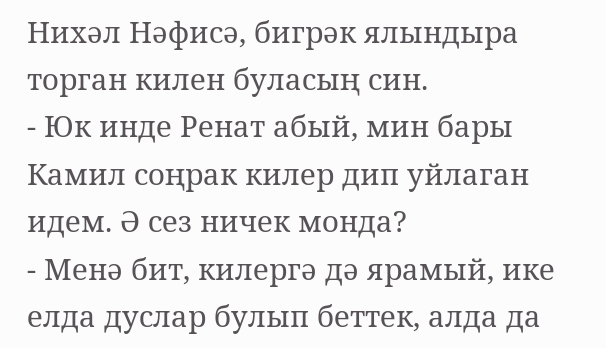Нихәл Нәфисә, бигрәк ялындыра торган килен буласың син.
- Юк инде Ренат абый, мин бары Камил соңрак килер дип уйлаган идем. Ә сез ничек монда?
- Менә бит, килергә дә ярамый, ике елда дуслар булып беттек, алда да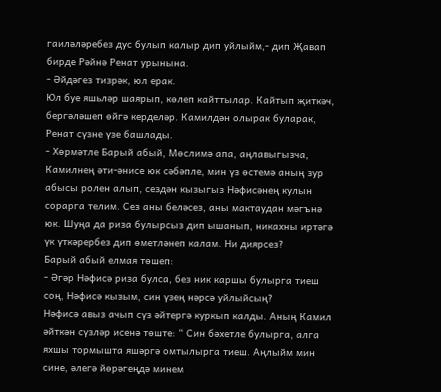гаиләләребез дус булып калыр дип уйлыйм,- дип Җавап бирде Рәйнә Ренат урынына.
- Әйдәгез тизрәк, юл ерак.
Юл буе яшьләр шаярып, көлеп кайттылар. Кайтып җиткәч, бергәләшеп өйгә керделәр. Камилдән олырак буларак, Ренат сүзне үзе башлады.
- Хөрмәтле Барый абый, Мөслимә апа, аңлавыгызча, Камилнең әти-әнисе юк сәбәпле, мин үз өстемә аның зур абысы ролен алып, сездән кызыгыз Нәфисәнең кулын сорарга телим. Сез аны беләсез, аны мактаудан мәгънә юк. Шуңа да риза булырсыз дип ышанып, никахны иртәгә үк үткәрербез дип өметләнеп калам. Ни диярсез?
Барый абый елмая төшеп:
- Әгәр Нәфисә риза булса, без ник каршы булырга тиеш соң, Нәфисә кызым, син үзең нәрсә уйлыйсың?
Нәфисә авыз ачып сүз әйтергә куркып калды. Аның Камил әйткән сүзләр исенә төште: “ Син бәхетле булырга, алга яхшы тормышта яшәргә омтылырга тиеш. Аңлыйм мин сине, әлегә йөрәгеңдә минем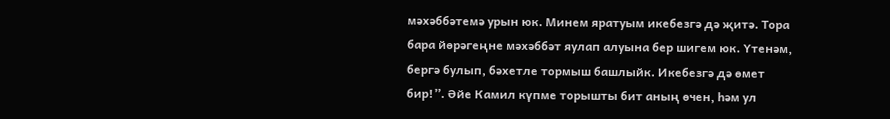мәхәббәтемә урын юк. Минем яратуым икебезгә дә җитә. Тора бара йөрәгеңне мәхәббәт яулап алуына бер шигем юк. Үтенәм, бергә булып, бәхетле тормыш башлыйк. Икебезгә дә өмет бир!”. Әйе Камил күпме торышты бит аның өчен, һәм ул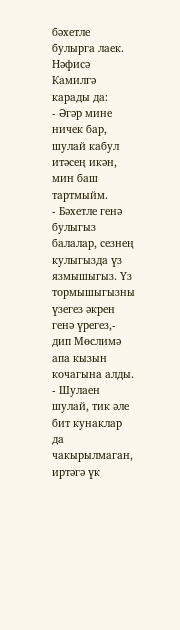бәхетле булырга лаек. Нәфисә Камилгә карады да:
- Әгәр мине ничек бар, шулай кабул итәсең икән, мин баш тартмыйм.
- Бәхетле генә булыгыз балалар, сезнең кулыгызда үз язмышыгыз. Үз тормышыгызны үзегез әкрен генә үрегез,- дип Мөслимә апа кызын кочагына алды.
- Шулаен шулай, тик әле бит кунаклар да чакырылмаган, иртәгә үк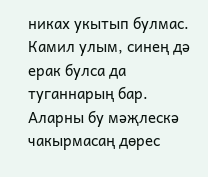никах укытып булмас. Камил улым, синең дә ерак булса да туганнарың бар. Аларны бу мәҗлескә чакырмасаң дөрес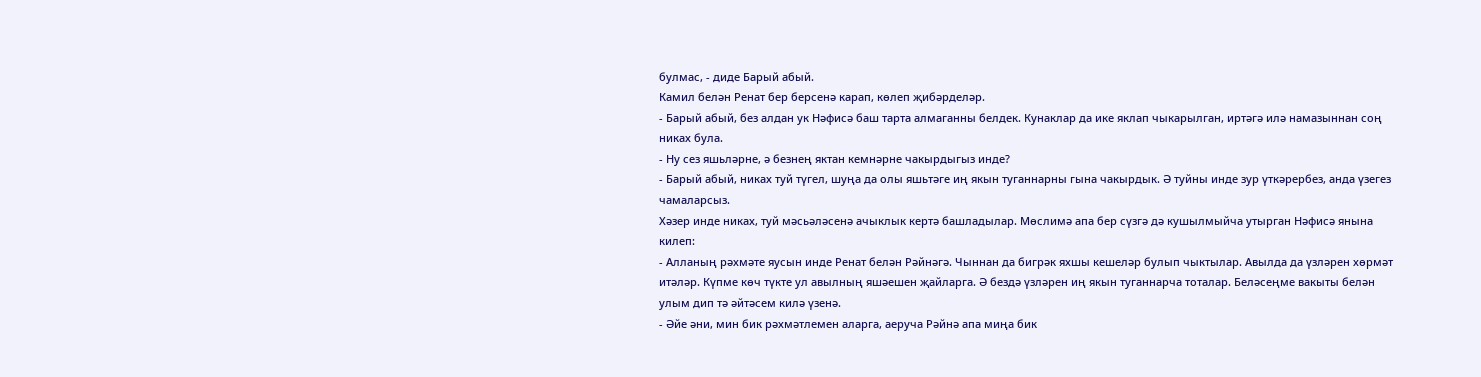булмас, - диде Барый абый.
Камил белән Ренат бер берсенә карап, көлеп җибәрделәр.
- Барый абый, без алдан ук Нәфисә баш тарта алмаганны белдек. Кунаклар да ике яклап чыкарылган, иртәгә илә намазыннан соң никах була.
- Ну сез яшьләрне, ә безнең яктан кемнәрне чакырдыгыз инде?
- Барый абый, никах туй түгел, шуңа да олы яшьтәге иң якын туганнарны гына чакырдык. Ә туйны инде зур үткәрербез, анда үзегез чамаларсыз.
Хәзер инде никах, туй мәсьәләсенә ачыклык кертә башладылар. Мөслимә апа бер сүзгә дә кушылмыйча утырган Нәфисә янына килеп:
- Алланың рәхмәте яусын инде Ренат белән Рәйнәгә. Чыннан да бигрәк яхшы кешеләр булып чыктылар. Авылда да үзләрен хөрмәт итәләр. Күпме көч түкте ул авылның яшәешен җайларга. Ә бездә үзләрен иң якын туганнарча тоталар. Беләсеңме вакыты белән улым дип тә әйтәсем килә үзенә.
- Әйе әни, мин бик рәхмәтлемен аларга, аеруча Рәйнә апа миңа бик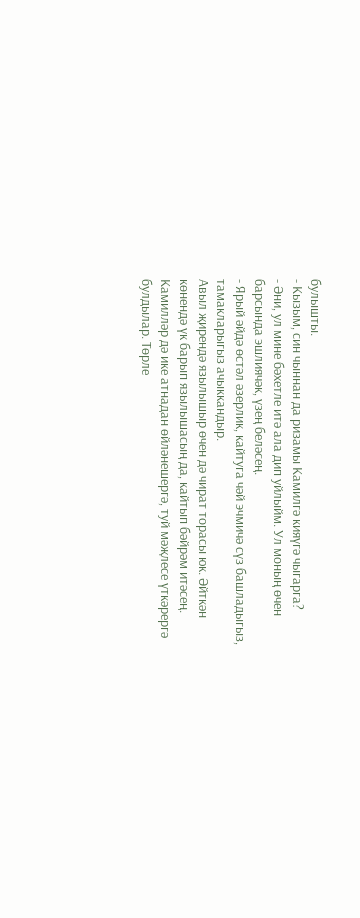булышты.
- Кызым, син чыннан да ризамы Камилгә кияүгә чыгарга?
- Әни, ул мине бәхетле итә ала дип уйлыйм. Ул моның өчен барсында эшлиячәк, үзең беләсең.
- Ярый әйдә өстәл әзерлик, кайтуга чәй эчмичә сүз башладыгыз, тамакларыгыз ачыккандыр.
Авыл җирендә язылышыр өчен дә чират торасы юк. Әйткән көнендә үк барып язылышасың да, кайтып бәйрәм итәсең. Камилләр дә ике атнадан өйләнешергә, туй мәҗлесе үткәрергә булдылар. Төрле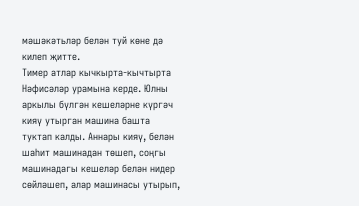мәшәкәтьләр белән туй көне дә килеп җитте.
Тимер атлар кычкырта-кычтырта Нәфисәләр урамына керде. Юлны аркылы бүлгән кешеләрне күргәч кияү утырган машина башта туктап калды. Аннары кияү, белән шаһит машинадан төшеп, соңгы машинадагы кешеләр белән нидер сөйләшеп, алар машинасы утырып,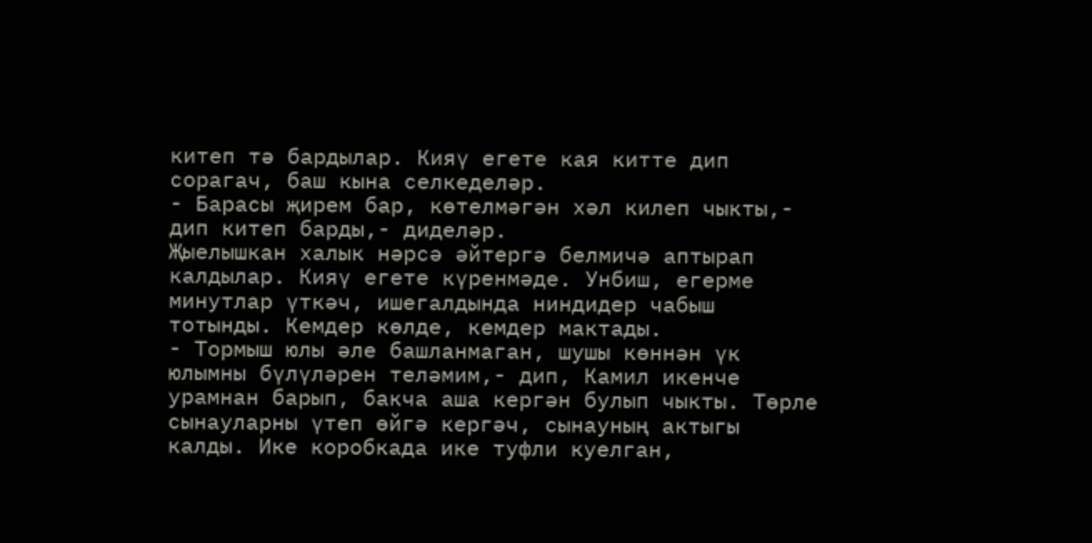китеп тә бардылар. Кияү егете кая китте дип сорагач, баш кына селкеделәр.
- Барасы җирем бар, көтелмәгән хәл килеп чыкты,- дип китеп барды,- диделәр.
Җыелышкан халык нәрсә әйтергә белмичә аптырап калдылар. Кияү егете күренмәде. Унбиш, егерме минутлар үткәч, ишегалдында ниндидер чабыш тотынды. Кемдер көлде, кемдер мактады.
- Тормыш юлы әле башланмаган, шушы көннән үк юлымны бүлүләрен теләмим,- дип, Камил икенче урамнан барып, бакча аша кергән булып чыкты. Төрле сынауларны үтеп өйгә кергәч, сынауның актыгы калды. Ике коробкада ике туфли куелган,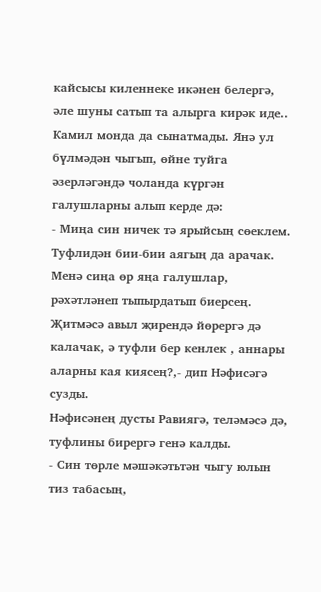кайсысы киленнеке икәнен белергә, әле шуны сатып та алырга кирәк иде.. Камил монда да сынатмады. Янә ул бүлмәдән чыгып, өйне туйга әзерләгәндә чоланда күргән галушларны алып керде дә:
- Миңа син ничек тә ярыйсың сөеклем. Туфлидән бии-бии аягың да арачак. Менә сиңа өр яңа галушлар, рәхәтләнеп тыпырдатып биерсең. Җитмәсә авыл җирендә йөрергә дә калачак, ә туфли бер кенлек , аннары аларны кая киясең?,- дип Нәфисәгә сузды.
Нәфисәнең дусты Равиягә, теләмәсә дә, туфлины бирергә генә калды.
- Син төрле мәшәкәтьтән чыгу юлын тиз табасың,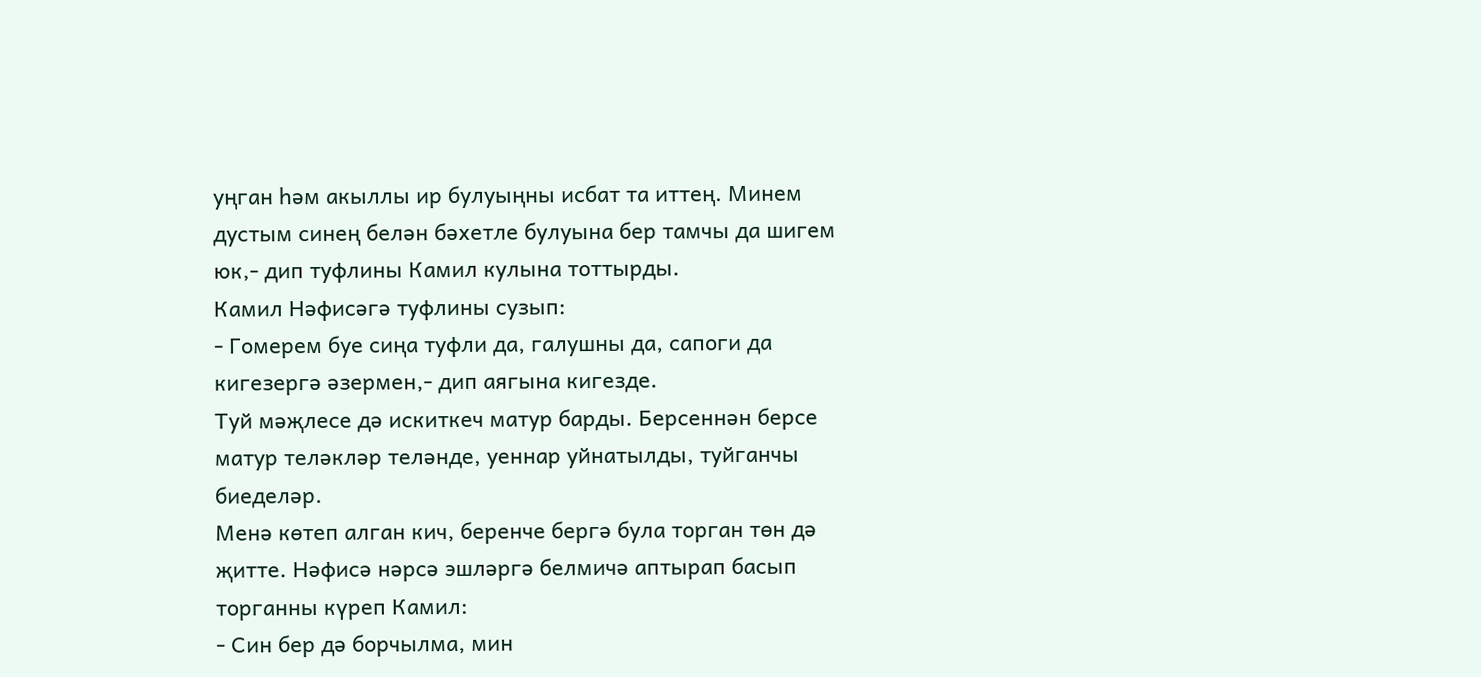уңган һәм акыллы ир булуыңны исбат та иттең. Минем дустым синең белән бәхетле булуына бер тамчы да шигем юк,- дип туфлины Камил кулына тоттырды.
Камил Нәфисәгә туфлины сузып:
- Гомерем буе сиңа туфли да, галушны да, сапоги да кигезергә әзермен,- дип аягына кигезде.
Туй мәҗлесе дә искиткеч матур барды. Берсеннән берсе матур теләкләр теләнде, уеннар уйнатылды, туйганчы биеделәр.
Менә көтеп алган кич, беренче бергә була торган төн дә җитте. Нәфисә нәрсә эшләргә белмичә аптырап басып торганны күреп Камил:
- Син бер дә борчылма, мин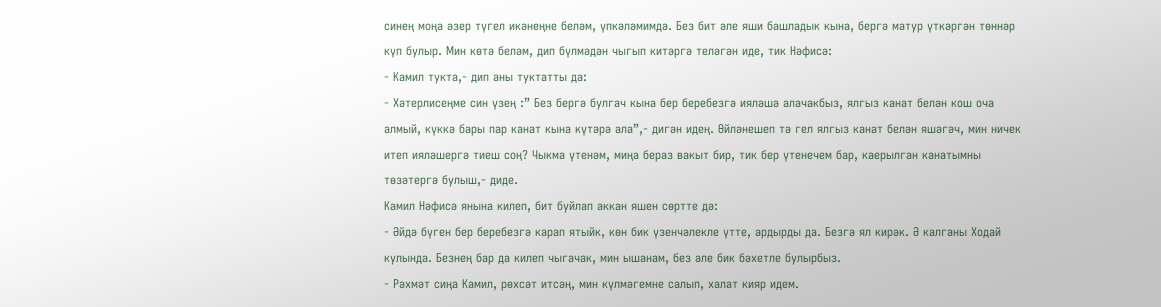синең моңа әзер түгел икәнеңне беләм, үпкәләмимдә. Без бит әле яши башладык кына, бергә матур үткәргән төннәр күп булыр. Мин көтә беләм, дип бүлмәдән чыгып китәргә теләгән иде, тик Нәфисә:
- Камил тукта,- дип аны туктатты да:
- Хәтерлисеңме син үзең :” Без бергә булгач кына бер беребезгә ияләшә алачакбыз, ялгыз канат белән кош оча алмый, күккә бары пар канат кына күтәрә ала”,- дигән идең. Өйләнешеп тә гел ялгыз канат белән яшәгәч, мин ничек итеп ияләшергә тиеш соң? Чыкма үтенәм, миңа бераз вакыт бир, тик бер үтенечем бар, каерылган канатымны төзәтергә булыш,- диде.
Камил Нәфисә янына килеп, бит буйлап аккан яшен сөртте дә:
- Әйдә бүген бер беребезгә карап ятыйк, көн бик үзенчәлекле үтте, ардырды да. Безгә ял кирәк. Ә калганы Ходай кулында. Безнең бар да килеп чыгачак, мин ышанам, без әле бик бәхетле булырбыз.
- Рәхмәт сиңа Камил, рөхсәт итсәң, мин күлмәгемне салып, халат кияр идем.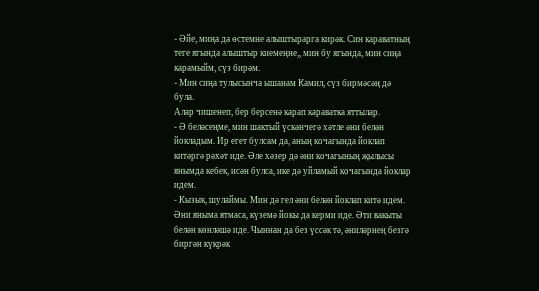- Әйе, миңа да өстемне алыштырарга кирәк. Син караватның теге ягында алыштыр киемеңне,, мин бу ягында, мин сиңа карамыйм, сүз бирәм.
- Мин сиңа тулысынча ышанам Камил, сүз бирмәсәң дә була.
Алар чишенеп, бер берсенә карап караватка яттылар.
- Ә беләсеңме, мин шактый үскәнчегә хәтле әни белән йокладым. Ир егет булсам да, аның кочагында йоклап китәргә рәхәт иде. Әле хәзер дә әни кочагының җылысы янымда кебек, исән булса, ике дә уйламый кочагында йоклар идем.
- Кызык, шулаймы. Мин дә гел әни белән йоклап китә идем. Әни яныма ятмаса, күземә йокы да керми иде. Әти вакыты белән көнләшә иде. Чыннан да без үссәк тә, әниләрнең безгә биргән күкрәк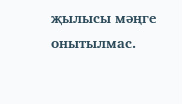җылысы мәңге онытылмас.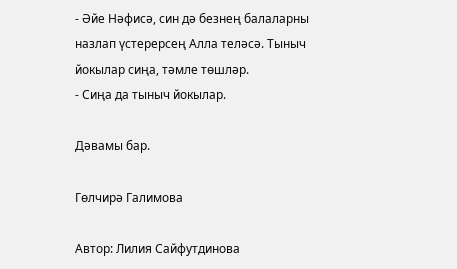- Әйе Нәфисә, син дә безнең балаларны назлап үстерерсең Алла теләсә. Тыныч йокылар сиңа, тәмле төшләр.
- Сиңа да тыныч йокылар.

Дәвамы бар.

Гөлчирә Галимова

Автор: Лилия Сайфутдинова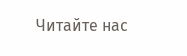Читайте нас